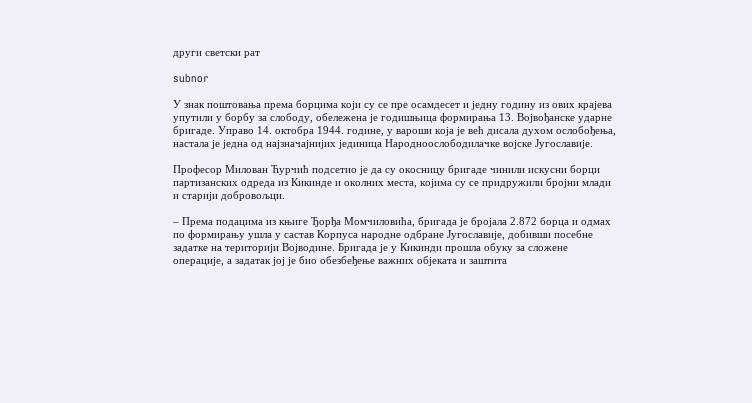други светски рат

subnor

У знак поштовања према борцима који су се пре осамдесет и једну годину из ових крајева упутили у борбу за слободу, обележена је годишњица формирања 13. Војвођанске ударне бригаде. Управо 14. октобра 1944. године, у вароши која је већ дисала духом ослобођења, настала је једна од најзначајнијих јединица Народноослободилачке војске Југославије.

Професор Милован Ћурчић подсетио је да су окосницу бригаде чинили искусни борци партизанских одреда из Кикинде и околних места, којима су се придружили бројни млади и старији добровољци.

– Према подацима из књиге Ђорђа Момчиловића, бригада је бројала 2.872 борца и одмах по формирању ушла у састав Корпуса народне одбране Југославије, добивши посебне задатке на територији Војводине. Бригада је у Кикинди прошла обуку за сложене операције, а задатак јој је био обезбеђење важних објеката и заштита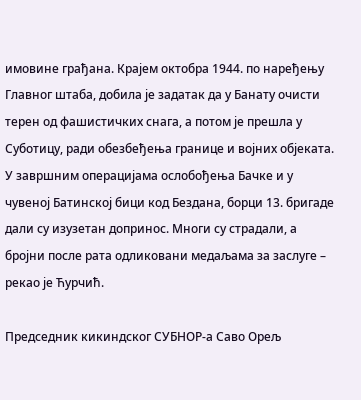имовине грађана. Крајем октобра 1944. по наређењу Главног штаба, добила је задатак да у Банату очисти терен од фашистичких снага, а потом је прешла у Суботицу, ради обезбеђења границе и војних објеката. У завршним операцијама ослобођења Бачке и у чувеној Батинској бици код Бездана, борци 13. бригаде дали су изузетан допринос. Многи су страдали, а бројни после рата одликовани медаљама за заслуге – рекао је Ћурчић.

Председник кикиндског СУБНОР-а Саво Орељ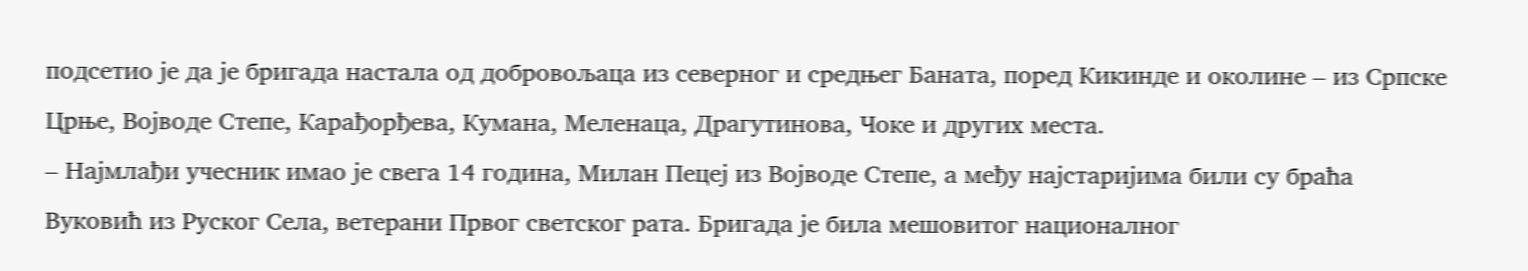подсетио је да је бригада настала од добровољаца из северног и средњег Баната, поред Кикинде и околине – из Српске Црње, Војводе Степе, Карађорђева, Кумана, Меленаца, Драгутинова, Чоке и других места.
– Најмлађи учесник имао је свега 14 година, Милан Пецеј из Војводе Степе, а међу најстаријима били су браћа Вуковић из Руског Села, ветерани Првог светског рата. Бригада је била мешовитог националног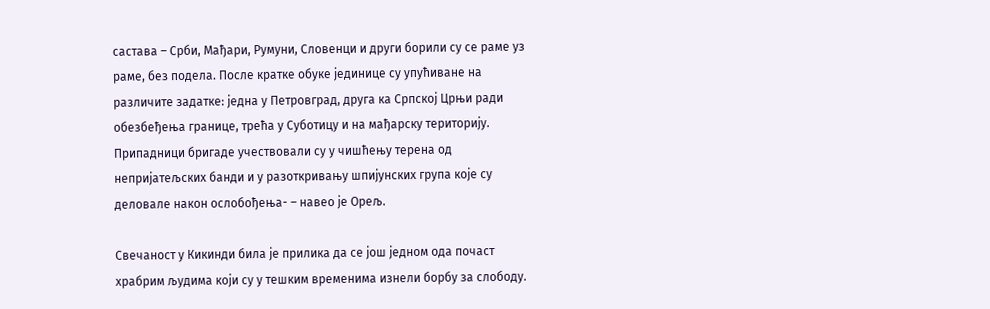састава – Срби, Мађари, Румуни, Словенци и други борили су се раме уз раме, без подела. После кратке обуке јединице су упућиване на различите задатке: једна у Петровград, друга ка Српској Црњи ради обезбеђења границе, трећа у Суботицу и на мађарску територију. Припадници бригаде учествовали су у чишћењу терена од непријатељских банди и у разоткривању шпијунских група које су деловале након ослобођења- – навео је Орељ.

Свечаност у Кикинди била је прилика да се још једном ода почаст храбрим људима који су у тешким временима изнели борбу за слободу.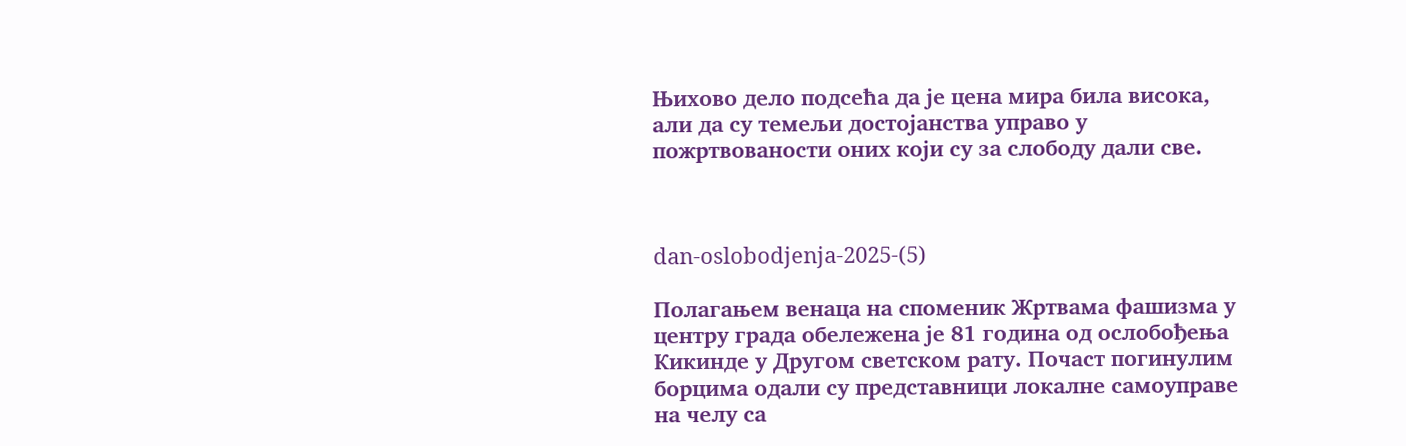Њихово дело подсећа да је цена мира била висока, али да су темељи достојанства управо у пожртвованости оних који су за слободу дали све.



dan-oslobodjenja-2025-(5)

Полагањем венаца на споменик Жртвама фашизма у центру града обележена је 81 година од ослобођења Кикинде у Другом светском рату. Почаст погинулим борцима одали су представници локалне самоуправе на челу са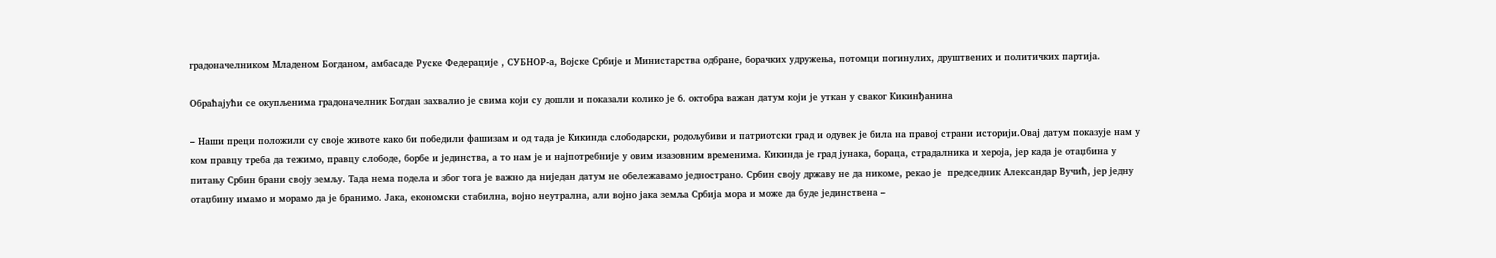градоначелником Младеном Богданом, амбасаде Руске Федерације , СУБНОР-а, Војске Србије и Министарства одбране, борачких удружења, потомци погинулих, друштвених и политичких партија.

Обраћајући се окупљенима градоначелник Богдан захвалио је свима који су дошли и показали колико је 6. октобра важан датум који је уткан у сваког Кикинђанина

– Наши преци положили су своје животе како би победили фашизам и од тада је Кикинда слободарски, родољубиви и патриотски град и одувек је била на правој страни историји.Овај датум показује нам у ком правцу треба да тежимо, правцу слободе, борбе и јединства, а то нам је и најпотребније у овим изазовним временима. Кикинда је град јунака, бораца, страдалника и хероја, јер када је отаџбина у питању Србин брани своју земљу. Тада нема подела и због тога је важно да ниједан датум не обележавамо једнострано. Србин своју државу не да никоме, рекао је  председник Александар Вучић, јер једну отаџбину имамо и морамо да је бранимо. Јака, економски стабилна, војно неутрална, али војно јака земља Србија мора и може да буде јединствена –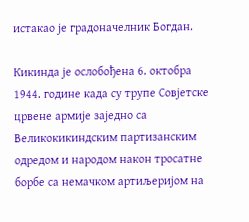истакао је градоначелник Богдан.

Кикинда је ослобођена 6. октобра 1944. године када су трупе Совјетске црвене армије заједно са Великокикиндским партизанским одредом и народом након тросатне борбе са немачком артиљеријом на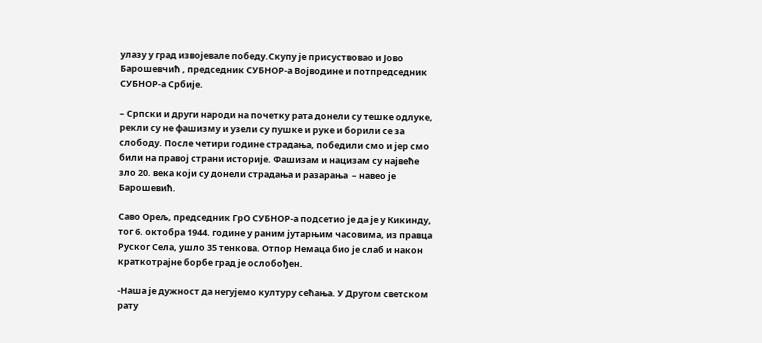улазу у град извојевале победу.Скупу је присуствовао и Јово Барошевчић , председник СУБНОР-а Војводине и потпредседник СУБНОР-а Србије.

– Српски и други народи на почетку рата донели су тешке одлуке, рекли су не фашизму и узели су пушке и руке и борили се за слободу. После четири године страдања, победили смо и јер смо били на правој страни историје. Фашизам и нацизам су највеће зло 20. века који су донели страдања и разарања  – навео је Барошевић.

Саво Орељ, председник ГрО СУБНОР-а подсетио је да је у Кикинду, тог 6. октобра 1944. године у раним јутарњим часовима, из правца Руског Села, ушло 35 тенкова. Отпор Немаца био је слаб и након краткотрајне борбе град је ослобођен.

-Наша је дужност да негујемо културу сећања. У Другом светском рату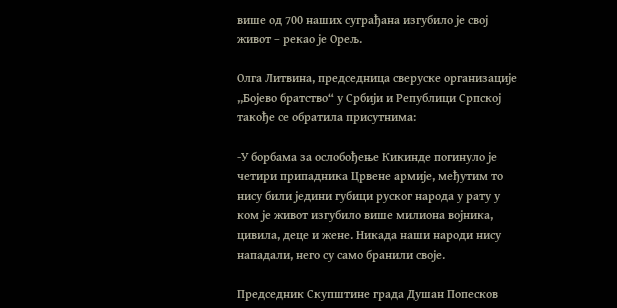више од 700 наших суграђана изгубило је свој  живот – рекао је Орељ.

Олга Литвина, председница сверуске организације ,,Бојево братство“ у Србији и Републици Српској такође се обратила присутнима:

-У борбама за ослобођење Кикинде погинуло је четири припадника Црвене армије, међутим то нису били једини губици руског народа у рату у ком је живот изгубило више милиона војника, цивила, деце и жене. Никада наши народи нису нападали, него су само бранили своје.

Председник Скупштине града Душан Попесков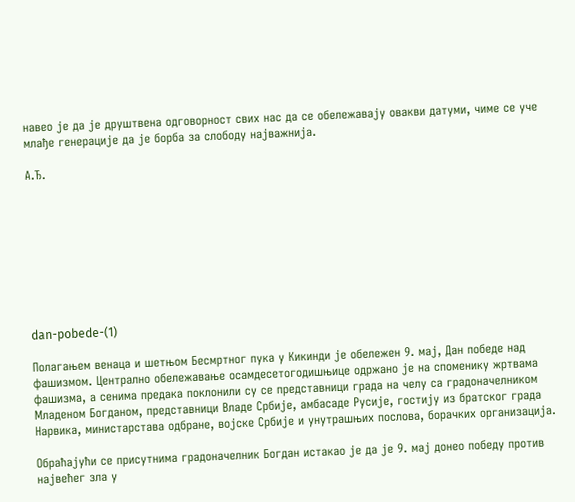навео је да је друштвена одговорност свих нас да се обележавају овакви датуми, чиме се уче млађе генерације да је борба за слободу најважнија.

А.Ђ.









dan-pobede-(1)

Полагањем венаца и шетњом Бесмртног пука у Кикинди је обележен 9. мај, Дан победе над фашизмом. Централно обележавање осамдесетогодишњице одржано је на споменику жртвама фашизма, а сенима предака поклонили су се представници града на челу са градоначелником Младеном Богданом, представници Владе Србије, амбасаде Русије, гостију из братског града Нарвика, министарстава одбране, војске Србије и унутрашњих послова, борачких организација.

Обраћајући се присутнима градоначелник Богдан истакао је да је 9. мај донео победу против највећег зла у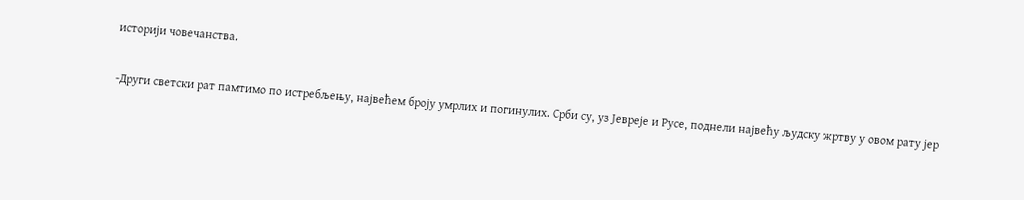историји човечанства.

-Други светски рат памтимо по истребљењу, највећем броју умрлих и погинулих. Срби су, уз Јевреје и Русе, поднели највећу људску жртву у овом рату јер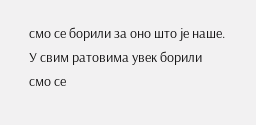смо се борили за оно што је наше. У свим ратовима увек борили смо се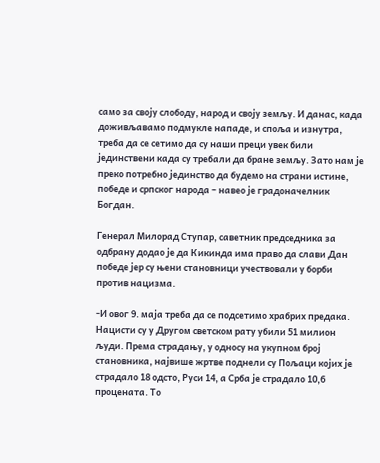само за своју слободу, народ и своју земљу. И данас, када доживљавамо подмукле нападе, и споља и изнутра, треба да се сетимо да су наши преци увек били јединствени када су требали да бране земљу. Зато нам је преко потребно јединство да будемо на страни истине, победе и српског народа – навео је градоначелник Богдан.

Генерал Милорад Ступар, саветник председника за одбрану додао је да Кикинда има право да слави Дан победе јер су њени становници учествовали у борби против нацизма.

-И овог 9. маја треба да се подсетимо храбрих предака. Нацисти су у Другом светском рату убили 51 милион људи. Према страдању, у односу на укупном број становника, највише жртве поднели су Пољаци којих је страдало 18 одсто, Руси 14, а Срба је страдало 10,6 процената. То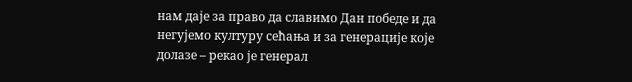нам даје за право да славимо Дан победе и да негујемо културу сећања и за генерације које долазе – рекао је генерал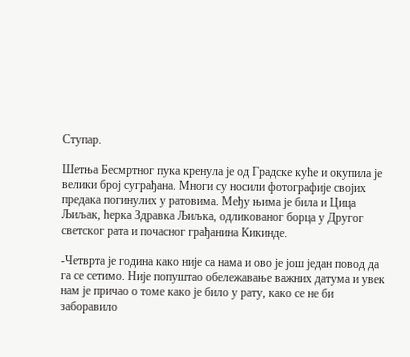Ступар.

Шетња Бесмртног пука кренула је од Градске куће и окупила је велики број суграђана. Многи су носили фотографије својих предака погинулих у ратовима. Међу њима је била и Цица Љиљак, ћерка Здравка Љиљка, одликованог борца у Другог светског рата и почасног грађанина Кикинде.

-Четврта је година како није са нама и ово је још један повод да га се сетимо. Није попуштао обележавање важних датума и увек нам је причао о томе како је било у рату, како се не би заборавило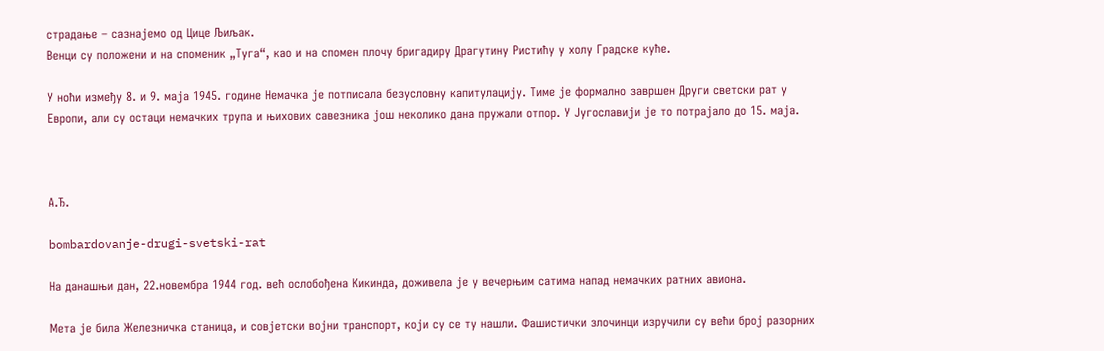страдање – сазнајемо од Цице Љиљак.
Венци су положени и на споменик „Туга“, као и на спомен плочу бригадиру Драгутину Ристићу у холу Градске куће.

У ноћи између 8. и 9. маја 1945. године Немачка је потписала безусловну капитулацију. Тиме је формално завршен Други светски рат у Европи, али су остаци немачких трупа и њихових савезника још неколико дана пружали отпор. У Југославији је то потрајало до 15. маја.



А.Ђ.

bombardovanje-drugi-svetski-rat

На данашњи дан, 22.новембра 1944 год. већ ослобођена Кикинда, доживела је у вечерњим сатима напад немачких ратних авиона.

Мета је била Железничка станица, и совјетски војни транспорт, који су се ту нашли. Фашистички злочинци изручили су већи број разорних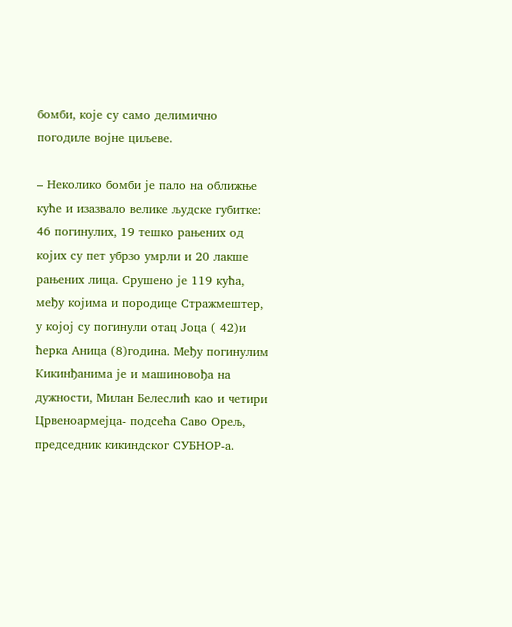бомби, које су само делимично погодиле војне циљеве.

– Неколико бомби је пало на оближње куће и изазвало велике људске губитке: 46 погинулих, 19 тешко рањених од којих су пет убрзо умрли и 20 лакше рањених лица. Срушено је 119 кућа, међу којима и породице Стражмештер, у којој су погинули отац Јоца ( 42)и ћерка Аница (8)година. Међу погинулим Кикинђанима је и машиновођа на дужности, Милан Белеслић као и четири Црвеноармејца- подсећа Саво Орељ, председник кикиндског СУБНОР-а.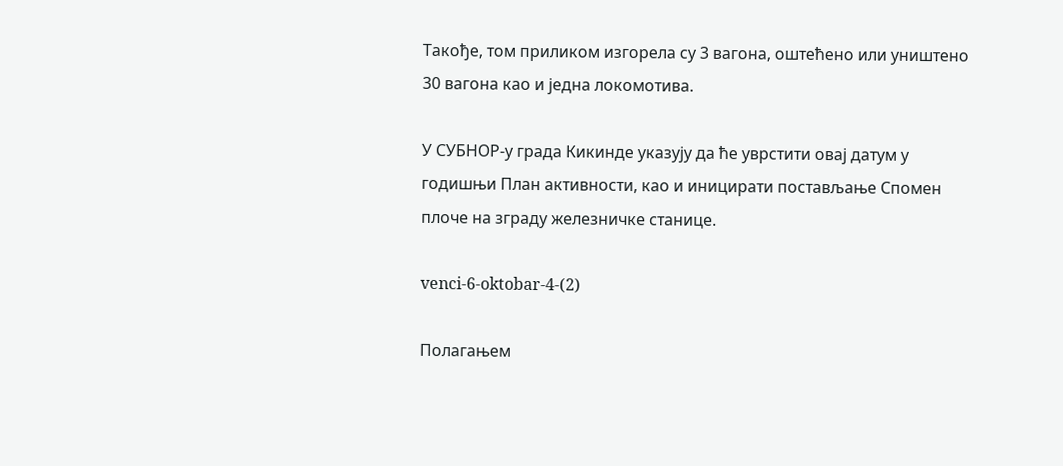Такође, том приликом изгорела су 3 вагона, оштећено или уништено 30 вагона као и једна локомотива.

У СУБНОР-у града Кикинде указују да ће уврстити овај датум у годишњи План активности, као и иницирати постављање Спомен плоче на зграду железничке станице.

venci-6-oktobar-4-(2)

Полагањем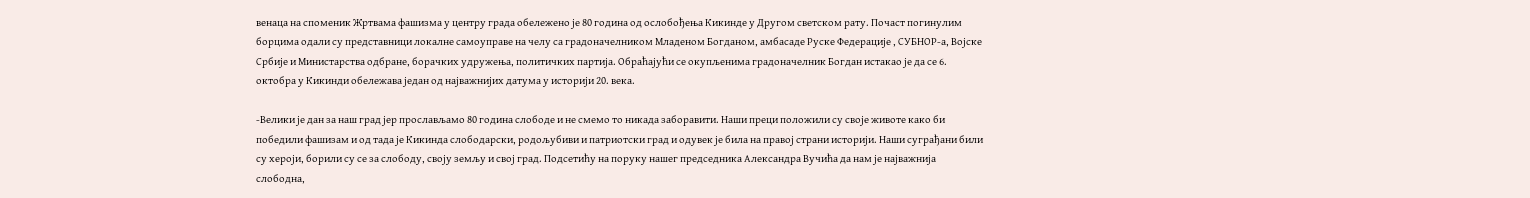венаца на споменик Жртвама фашизма у центру града обележено је 80 година од ослобођења Кикинде у Другом светском рату. Почаст погинулим борцима одали су представници локалне самоуправе на челу са градоначелником Младеном Богданом, амбасаде Руске Федерације , СУБНОР-а, Војске Србије и Министарства одбране, борачких удружења, политичких партија. Обраћајући се окупљенима градоначелник Богдан истакао је да се 6. октобра у Кикинди обележава један од најважнијих датума у историји 20. века.

-Велики је дан за наш град јер прослављамо 80 година слободе и не смемо то никада заборавити. Наши преци положили су своје животе како би победили фашизам и од тада је Кикинда слободарски, родољубиви и патриотски град и одувек је била на правој страни историји. Наши суграђани били су хероји, борили су се за слободу, своју земљу и свој град. Подсетићу на поруку нашег председника Александра Вучића да нам је најважнија слободна,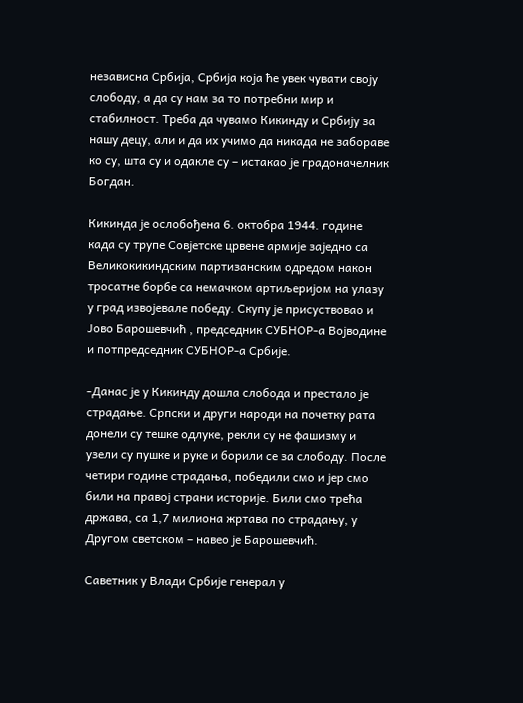независна Србија, Србија која ће увек чувати своју слободу, а да су нам за то потребни мир и стабилност. Треба да чувамо Кикинду и Србију за нашу децу, али и да их учимо да никада не забораве ко су, шта су и одакле су – истакао је градоначелник Богдан.

Кикинда је ослобођена 6. октобра 1944. године када су трупе Совјетске црвене армије заједно са Великокикиндским партизанским одредом након тросатне борбе са немачком артиљеријом на улазу у град извојевале победу. Скупу је присуствовао и Јово Барошевчић , председник СУБНОР-а Војводине и потпредседник СУБНОР-а Србије.

-Данас је у Кикинду дошла слобода и престало је страдање. Српски и други народи на почетку рата донели су тешке одлуке, рекли су не фашизму и узели су пушке и руке и борили се за слободу. После четири године страдања, победили смо и јер смо били на правој страни историје. Били смо трећа држава, са 1,7 милиона жртава по страдању, у Другом светском – навео је Барошевчић.

Саветник у Влади Србије генерал у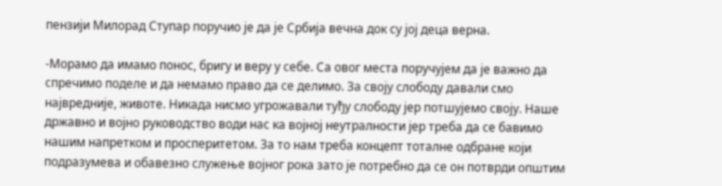пензији Милорад Ступар поручио је да је Србија вечна док су јој деца верна.

-Морамо да имамо понос, бригу и веру у себе. Са овог места поручујем да је важно да спречимо поделе и да немамо право да се делимо. За своју слободу давали смо највредније, животе. Никада нисмо угрожавали туђу слободу јер потшујемо своју. Наше државно и војно руководство води нас ка војној неутралности јер треба да се бавимо нашим напретком и просперитетом. За то нам треба концепт тоталне одбране који подразумева и обавезно служење војног рока зато је потребно да се он потврди општим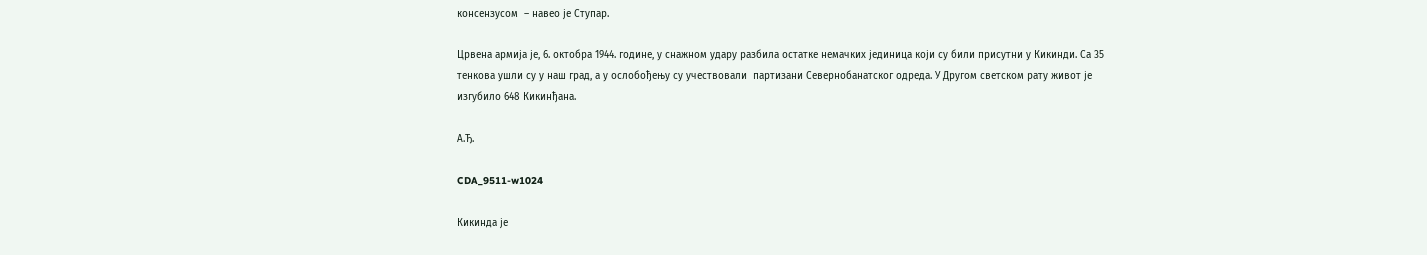консензусом  – навео је Ступар.

Црвена армија је, 6. октобра 1944. године, у снажном удару разбила остатке немачких јединица који су били присутни у Кикинди. Са 35 тенкова ушли су у наш град, а у ослобођењу су учествовали  партизани Севернобанатског одреда. У Другом светском рату живот је изгубило 648 Кикинђана.

А.Ђ.

CDA_9511-w1024

Кикинда је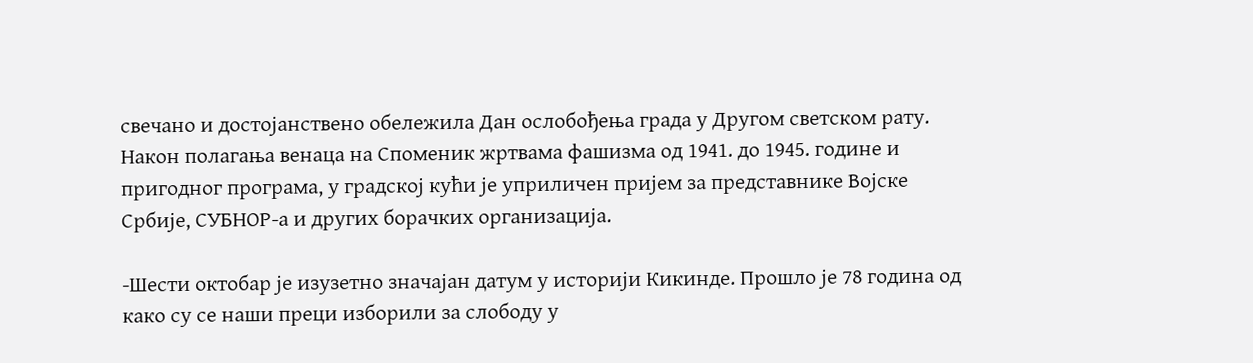свечано и достојанствено обележила Дан ослобођења града у Другом светском рату. Након полагања венаца на Споменик жртвама фашизма од 1941. до 1945. године и пригодног програма, у градској кући је уприличен пријем за представнике Војске Србије, СУБНОР-а и других борачких организација.

-Шести октобар је изузетно значајан датум у историји Кикинде. Прошло је 78 година од како су се наши преци изборили за слободу у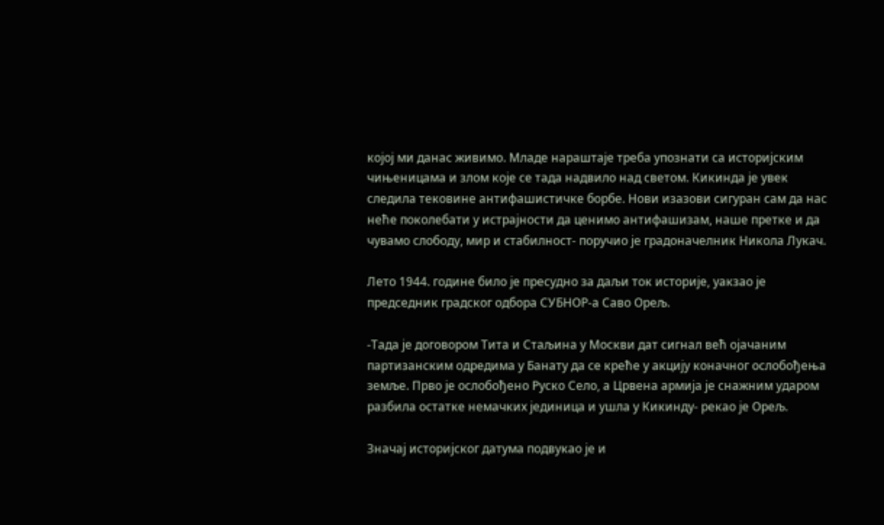којој ми данас живимо. Младе нараштаје треба упознати са историјским чињеницама и злом које се тада надвило над светом. Кикинда је увек следила тековине антифашистичке борбе. Нови изазови сигуран сам да нас неће поколебати у истрајности да ценимо антифашизам, наше претке и да чувамо слободу, мир и стабилност- поручио је градоначелник Никола Лукач.

Лето 1944. године било је пресудно за даљи ток историје, уакзао је председник градског одбора СУБНОР-а Саво Орељ.

-Тада је договором Тита и Стаљина у Москви дат сигнал већ ојачаним партизанским одредима у Банату да се креће у акцију коначног ослобођења земље. Прво је ослобођено Руско Село, а Црвена армија је снажним ударом разбила остатке немачких јединица и ушла у Кикинду- рекао је Орељ.

Значај историјског датума подвукао је и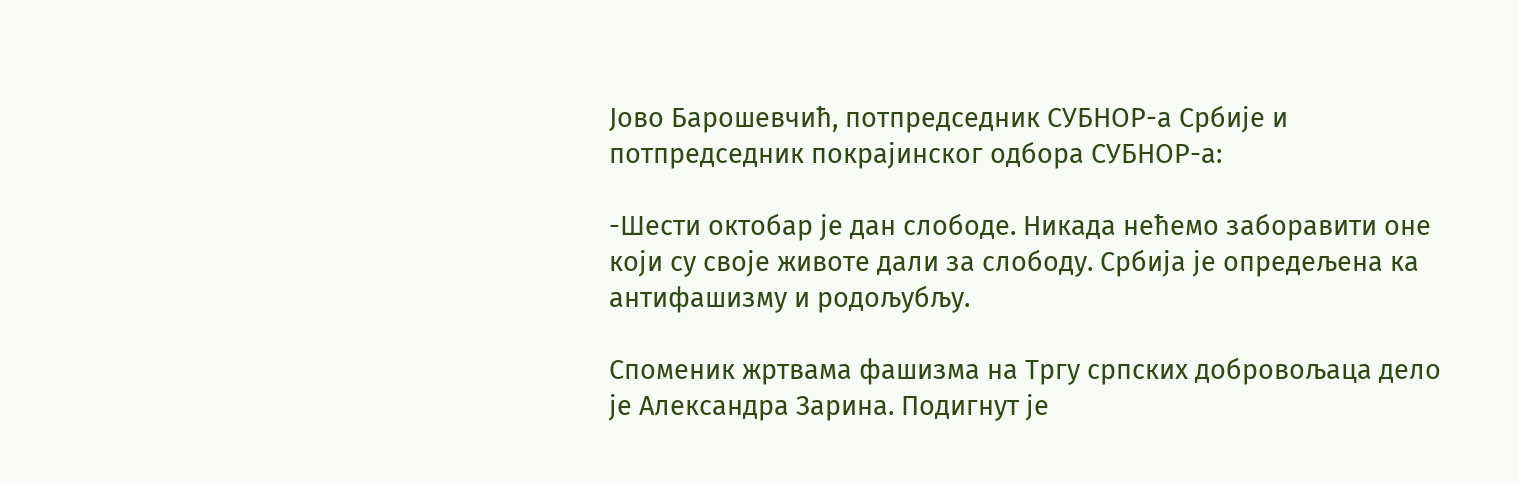Јово Барошевчић, потпредседник СУБНОР-а Србије и потпредседник покрајинског одбора СУБНОР-а:

-Шести октобар је дан слободе. Никада нећемо заборавити оне који су своје животе дали за слободу. Србија је опредељена ка антифашизму и родољубљу.

Споменик жртвама фашизма на Тргу српских добровољаца дело је Александра Зарина. Подигнут је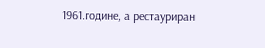1961.године, а рестауриран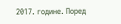2017. године. Поред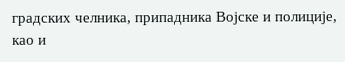градских челника, припадника Војске и полиције, као и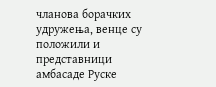чланова борачких удружења, венце су положили и представници амбасаде Руске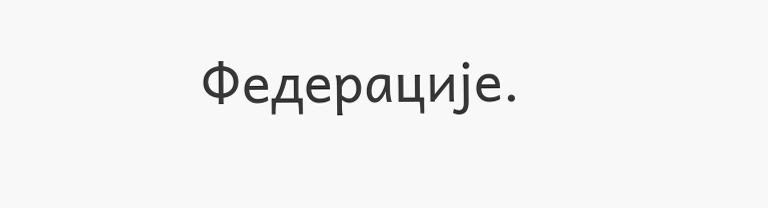Федерације.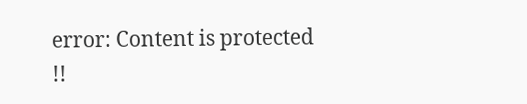error: Content is protected !!